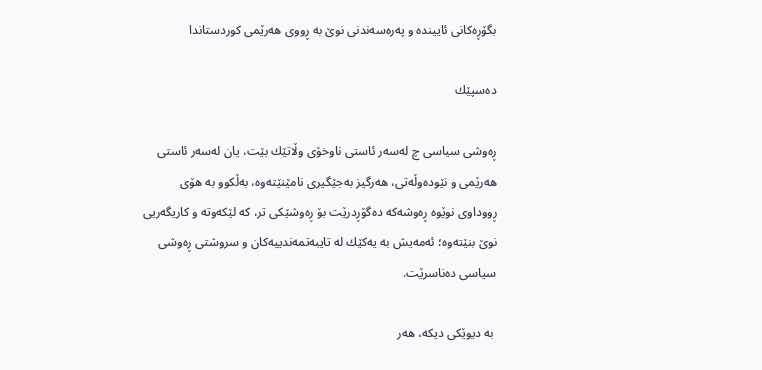بگۆڕه‌كانی ئایینده‌ و په‌ره‌سه‌ندنى نوێ‌ به‌ ڕووى هه‌رێمى كوردستاندا

ده‌سپێك

ڕه‌وشى سياسى چ له‌سه‌ر ئاستى ناوخۆى وڵاتێك بێت، يان له‌سه‌ر ئاستى هه‌رێمى و نێوده‌وڵه‌تى، هه‌رگيز به‌جێگيرى نامێنێته‌وه‌، به‌ڵكوو به‌ هۆى ڕووداوى نوێوه‌ ڕه‌وشه‌كه‌ ده‌گۆڕدرێت بۆ ڕه‌وشێكى تر، كه‌ لێكه‌وته‌ و كاريگه‌ریى نوێ‌ بنێته‌وه‌؛‌ ئه‌مه‌يش به‌ يه‌كێك له‌ تايبه‌تمه‌ندييه‌كان و سروشتى ڕه‌وشى سياسى ده‌ناسرێت.

 به ‌ديوێكى ديكه‌، هه‌ر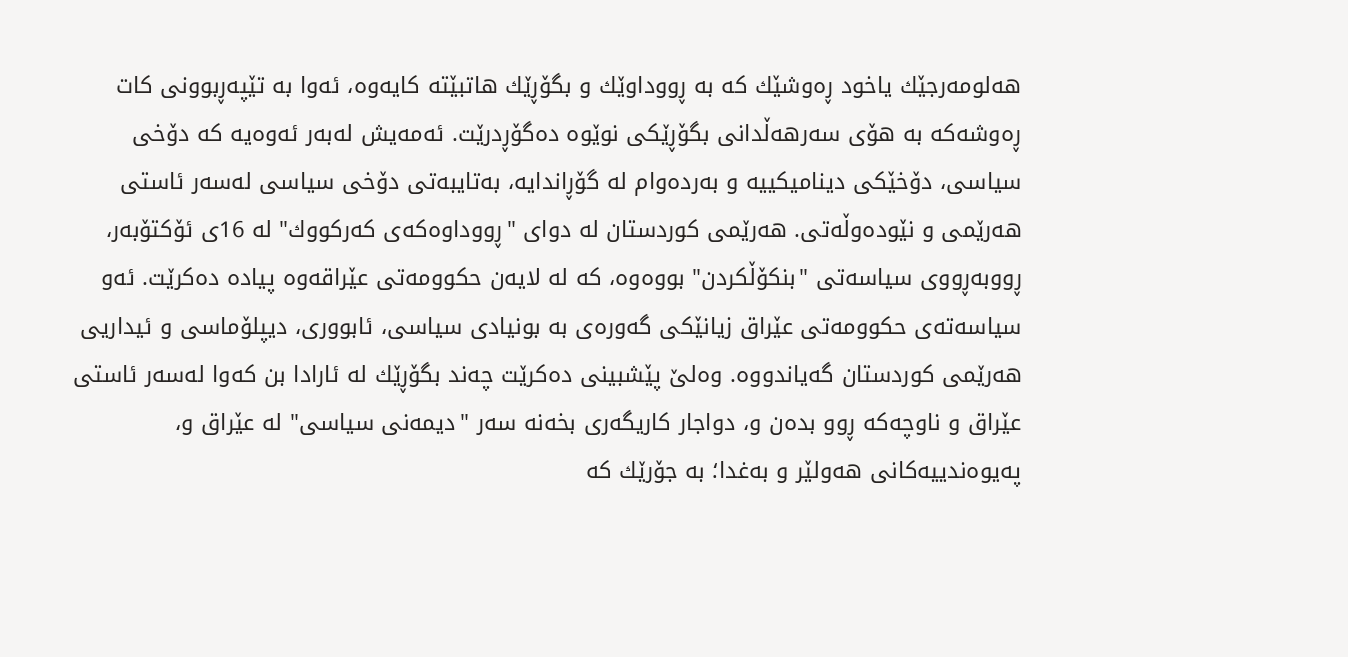هه‌لومه‌رجێك ياخود ڕه‌وشێك كه‌ به‌ ڕووداوێك و بگۆڕێك هاتبێته‌ كايه‌وه‌، ئه‌وا به‌ تێپه‌ڕبوونى كات ڕه‌وشه‌كه‌ به‌ هۆى سه‌رهه‌ڵدانى بگۆڕێكى نوێوه‌‌ ده‌گۆڕدرێت. ئه‌مه‌يش له‌به‌ر ئه‌وه‌يه‌ كه‌ دۆخى سياسى، دۆخێكى ديناميكييه‌ و ‌به‌رده‌وام له‌ گۆڕاندايه‌، به‌تايبه‌تى دۆخى سياسى له‌سه‌ر ئاستى هه‌رێمى و نێوده‌وڵه‌تى. هه‌رێمى كوردستان له‌ دواى "ڕووداوه‌كه‌ى كه‌ركووك" له‌ 16ى ئۆكتۆبه‌ر، ڕووبه‌ڕووى سياسه‌تى "بنكۆڵكردن" بووه‌‌وه‌، كه‌ له‌ لايه‌ن حكوومه‌تى عێراقه‌وه‌ پياده‌ ده‌كرێت. ئه‌و سياسه‌ته‌ى حكوومه‌تى عێراق زيانێكى گه‌وره‌ى به‌ بونيادى سياسى، ئابوورى، ديپلۆماسى و ئيداریى هه‌رێمى كوردستان گه‌ياندووه‌. وه‌لێ پێشبينى ده‌كرێت چه‌ند بگۆڕێك له‌ ئارادا بن كه‌وا له‌سه‌ر ئاستى عێراق و ناوچه‌كه‌ ڕوو بده‌ن و، دواجار كاريگه‌رى بخه‌نه‌‌ ‌سه‌ر "ديمه‌نى سياسى" له‌ عێراق و، په‌يوه‌ندييه‌كانى هه‌ولێر و به‌غدا؛ به‌ جۆرێك كه‌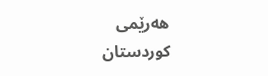هه‌رێمى كوردستان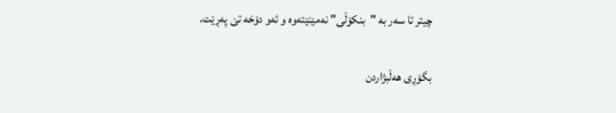چيتر تا سه‌ر به‌ "بنكۆڵى" نه‌مێنێته‌وه‌ و ئه‌و دۆخه‌ تێ په‌ڕێت.

بگۆڕى هه‌ڵبژاردن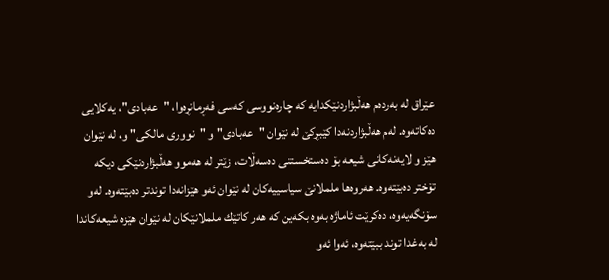عێراق له ‌به‌رده‌م هه‌ڵبژاردنێكدايه‌ كه‌ چاره‌نووسى كه‌سى فه‌ڕمانڕه‌وا، "عه‌بادى"، يه‌كلايی ده‌كاته‌وه‌. له‌م هه‌ڵبژاردنه‌دا كێبڕكێ له‌ نێوان "عه‌بادى" و "نوورى مالكى" و، له‌ نێوان هێز و لايه‌نه‌كانى شيعه‌ بۆ ده‌ستخستنى ده‌سه‌ڵات، زێتر له‌ هه‌موو هه‌ڵبژاردنێكى ديكه تۆختر ده‌بێته‌وه‌. هه‌روه‌ها ململانێ سياسييه‌كان له‌ نێوان ئه‌و هێزانه‌دا توندتر ده‌بێته‌وه‌. له‌و سۆنگه‌يه‌وه‌، ده‌كرێت ئاماژه‌ به‌وه‌ بكه‌ين كه‌ هه‌ر كاتێك ململانێكان له‌ نێوان هێزه‌ شيعه‌كاندا له‌ به‌غدا توند ببێته‌وه‌، ئه‌وا ئه‌و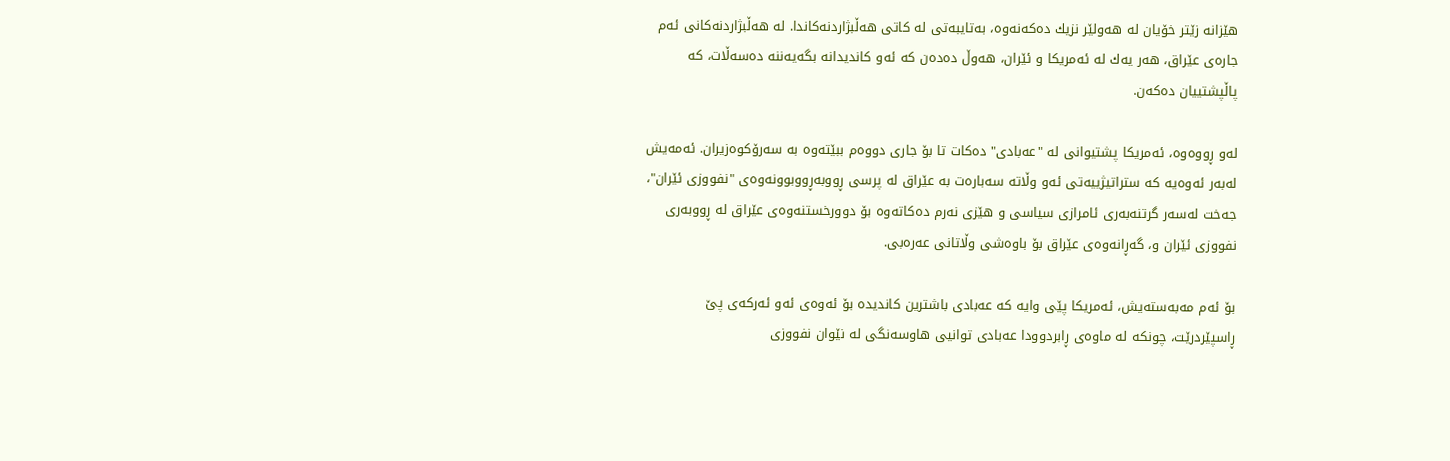هێزانه‌ زێتر خۆيان له‌ هه‌ولێر نزيك ده‌كه‌نه‌وه‌، به‌تايبه‌تى له‌ كاتى هه‌ڵبژاردنه‌كاندا. له‌ هه‌ڵبژاردنه‌كانى ئه‌م جاره‌ى عێراق، هه‌ر يه‌ك له‌ ئه‌مريكا و ئێران، هه‌وڵ ده‌ده‌ن كه‌ ئه‌و كانديدانه‌ بگه‌یه‌ننه‌ ده‌سه‌ڵات، كه‌ پاڵپشتيیان ده‌كه‌ن.

له‌و ڕووه‌وه‌، ئه‌مريكا پشتيوانى له‌‌ "عه‌بادى" ده‌كات تا بۆ جارى دووه‌م ببێته‌وه‌ به‌ سه‌رۆكوه‌زيران. ئه‌مه‌يش له‌به‌ر ئه‌وه‌يه‌ كه‌ ستراتيژييه‌تى ئه‌و وڵاته‌ سه‌باره‌ت به‌ عێراق له‌ پرسى ڕووبه‌ڕووبوونه‌وه‌ى "نفووزى ئێران"، جه‌خت له‌سه‌ر گرتنه‌به‌رى ئامرازى سياسى و هێزى نه‌رم ده‌كاته‌وه‌ بۆ دوورخستنه‌وه‌ى عێراق له‌ ڕووبه‌رى نفووزى ئێران و،‌ گه‌ڕانه‌وه‌ى عێراق بۆ باوه‌شى وڵاتانى عه‌ره‌بى.

بۆ ئه‌م مه‌به‌سته‌يش، ئه‌مريكا پێى وايه‌ كه‌ عه‌بادى باشترين كانديده‌ بۆ ئه‌وه‌ى ئه‌و ئه‌ركه‌ى پێ ڕاسپێردرێت، چونكه‌ له‌ ماوه‌ى ڕابردوودا عه‌بادى توانیى هاوسه‌نگى له‌ نێوان نفووزى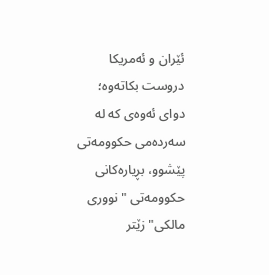ئێران و ئه‌مريكا دروست بكاته‌وه‌؛ دواى ئه‌وه‌ى كه‌ له‌ سه‌رده‌مى حكوومه‌تى پێشوو، بڕياره‌كانى حكوومه‌تى "نوورى مالكى" زێتر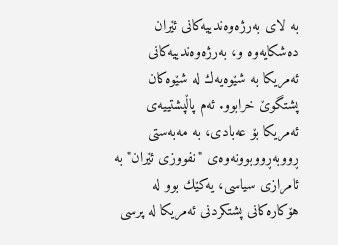به ‌لاى به‌رژه‌وه‌ندييه‌كانى ئێران ده‌شكايه‌وه و، به‌رژه‌وه‌ندييه‌كانى ئه‌مريكا به‌ شێوه‌يه‌ك له‌ شێوه‌كان پشتگوێ خرابوو. ئه‌م پاڵپشتيیه‌ى ئه‌مريكا بۆ عه‌بادى، به ‌مه‌به‌ستى ڕووبه‌ڕووبوونه‌وه‌ى "نفووزى ئێران" به‌ ئامرازى سياسى، يه‌كێك بوو له‌ هۆكاره‌كانى پشتكردنى ئه‌مريكا له‌ پرسى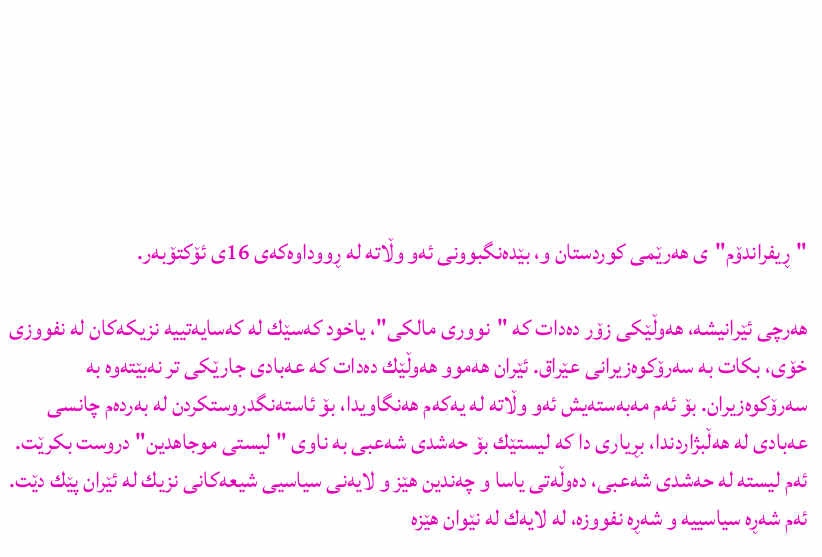"ڕيفراندۆم"ى هه‌رێمى كوردستان و، بێده‌نگبوونى ئه‌و وڵاته‌ له‌ ڕووداوه‌كه‌ى 16ى ئۆكتۆبه‌ر.

هه‌رچى ئێرانيشه‌، هه‌وڵێكى زۆر ده‌دات كه‌ "نوورى مالكى"، ياخود كه‌سێك له‌ كه‌سايه‌تييه‌ نزيكه‌كان له‌ نفووزى خۆى، بكات به‌ سه‌رۆكوه‌زيرانى عێراق. ئێران هه‌موو هه‌وڵێك ده‌دات كه‌ عه‌بادى جارێكی تر نه‌بێته‌وه‌ به‌ سه‌رۆكوه‌زيران. بۆ ئه‌م مه‌به‌سته‌يش ئه‌و وڵاته‌ له‌ يه‌كه‌م هه‌نگاويدا، بۆ ئاسته‌نگدروستكردن له ‌به‌رده‌م چانسى عه‌بادى له‌ هه‌ڵبژاردندا، بڕيارى دا كه‌ ليستێك بۆ حه‌شدى شه‌عبى به ‌ناوى "ليستى موجاهدين" دروست بكرێت. ئه‌م ليسته‌ له‌ حه‌شدى شه‌عبى، ده‌وڵه‌تى ياسا و چه‌ندين هێز و لايه‌نى سياسیى شيعه‌كانى نزيك له‌ ئێران پێك دێت. ئه‌م شه‌ڕه‌ سياسييه‌ و شه‌ڕه‌ نفووزه‌، له‌ لايه‌ك له‌ نێوان هێزه‌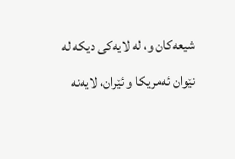شيعه‌كان و،‌ له ‌لايه‌كى ديكه‌ له‌ نێوان ئه‌مريكا و ئێران، لايه‌نه‌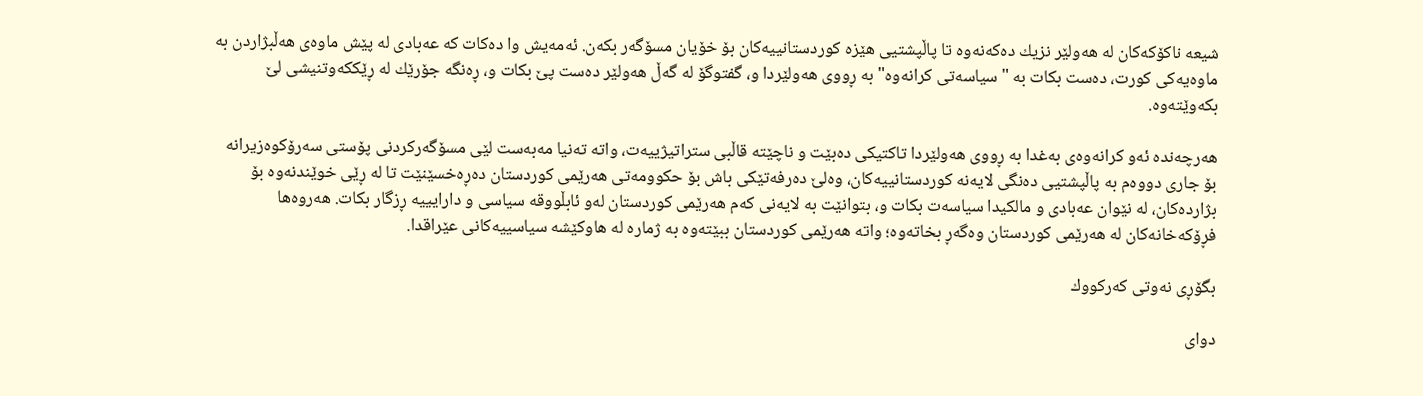شيعه‌ ناكۆكه‌كان له‌ هه‌ولێر نزيك ده‌كه‌نه‌وه‌ تا پاڵپشتیى هێزه‌ كوردستانييه‌كان بۆ خۆيان مسۆگه‌ر بكه‌ن. ئه‌مه‌يش وا ده‌كات كه‌ عه‌بادى له‌ پێش ماوه‌ى هه‌ڵبژاردن به‌ ماوه‌يه‌كى كورت، ده‌ست بكات به "سياسه‌تى كرانه‌وه" به‌ ڕووى هه‌ولێردا و، گفتوگۆ له‌ گه‌ڵ هه‌ولێر ده‌ست پێ بكات و، ڕه‌نگه‌ جۆرێك له‌ ڕێككه‌وتنيشى لێ بكه‌وێته‌وه‌.

هه‌رچه‌نده‌ ئه‌و كرانه‌وه‌ى به‌غدا به‌ ڕووى هه‌ولێردا تاكتيكى ده‌بێت و ناچێته‌ قاڵبى ستراتيژييه‌ت، واته‌ ته‌نیا مه‌به‌ست لێی مسۆگه‌ركردنى پۆستى سه‌رۆكوه‌زيرانه بۆ جارى دووه‌م‌ به‌ پاڵپشتیى ده‌نگى لايه‌نه‌ كوردستانييه‌كان، وه‌لێ ده‌رفه‌تێكى باش بۆ حكوومه‌تى هه‌رێمى كوردستان ده‌ڕه‌خسێنێت تا له‌ ڕێى خوێندنه‌وه‌ بۆ بژارده‌كان‌، له‌ نێوان عه‌بادى و مالكیدا سياسه‌ت بكات و، بتوانێت به ‌لايه‌نى كه‌م هه‌رێمى كوردستان له‌و ئابڵووقه‌ سياسی و دارایییه‌ ڕزگار بكات. هه‌روه‌ها فڕۆكه‌خانه‌كان له‌ هه‌رێمى كوردستان وه‌گه‌ڕ بخاته‌وه‌‌؛ واته‌ هه‌رێمى كوردستان ببێته‌وه‌ به‌ ژماره‌ له‌ هاوكێشه‌ سياسييه‌كانى عێراقدا.

بگۆڕى نه‌وتى كه‌ركووك

دواى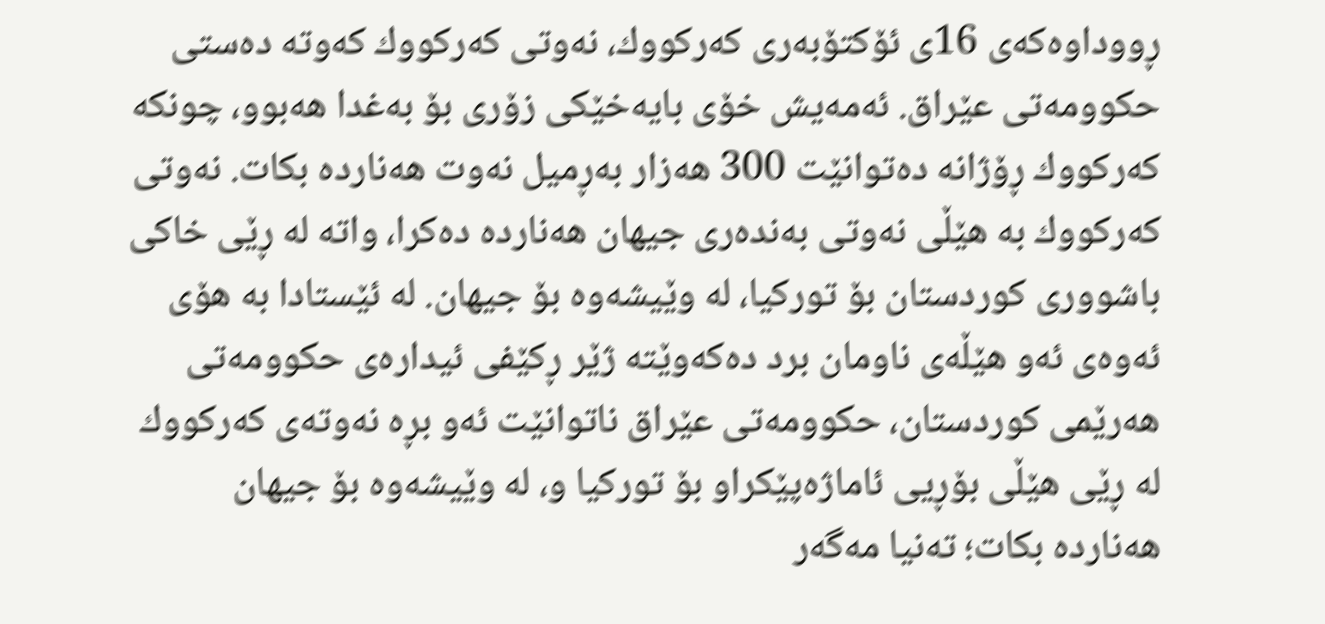ڕووداوه‌كه‌ى 16ى ئۆكتۆبه‌رى كه‌ركووك، نه‌وتى كه‌ركووك كه‌وته‌ ده‌ستى حكوومه‌تى عێراق. ئه‌مه‌يش خۆى بايه‌خێكى زۆری بۆ به‌غدا هه‌بوو، چونكه‌ كه‌ركووك ڕۆژانه‌ ده‌توانێت 300 هه‌زار به‌ڕميل نه‌وت هه‌نارده‌ بكات. نه‌وتى كه‌ركووك به‌ هێڵى نه‌وتى به‌نده‌ری جيهان هه‌نارده‌ ده‌كرا، واته‌ له‌ ڕێى خاكى باشوورى كوردستان بۆ توركيا، له‌ وێیشه‌وه‌ بۆ جيهان. له‌ ئێستا‌دا به‌ هۆى ئه‌وه‌ى ئه‌و هێڵه‌ى ناومان برد ده‌كه‌وێته‌ ژێر ڕكێفى ئيداره‌ى حكوومه‌تى هه‌رێمى كوردستان، حكوومه‌تى عێراق ناتوانێت ئه‌و بڕه‌ نه‌وته‌ى كه‌ركووك له‌ ڕێى هێڵى بۆڕیى ئاماژه‌پێكراو بۆ توركيا و، له‌ وێیشه‌وه‌ بۆ جيهان هه‌نارده‌ بكات؛ ته‌نیا مه‌گه‌ر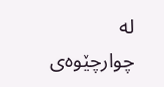له‌ چوارچێوه‌ى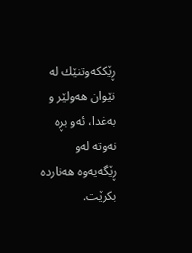ڕێككه‌وتنێك له‌ نێوان هه‌ولێر و به‌غدا، ئه‌و بڕه‌ نه‌وته‌ له‌و ڕێگه‌يه‌وه‌ هه‌نارده‌ بكرێت.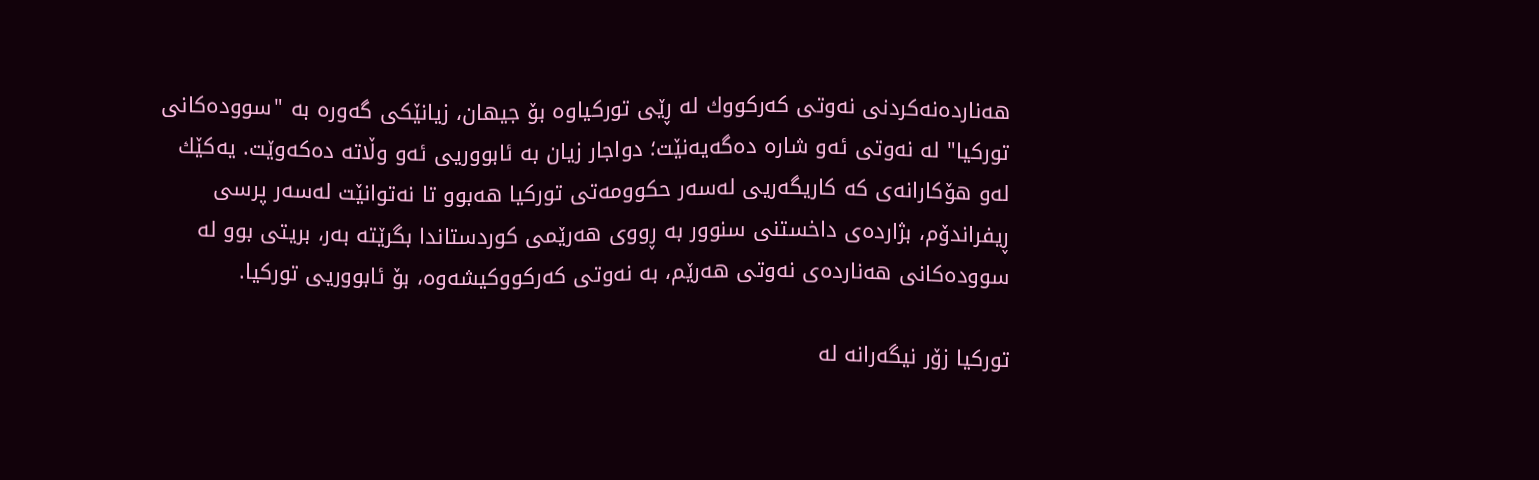هه‌نارده‌نه‌كردنى نه‌وتى كه‌ركووك له‌ ڕێى توركياوه‌ بۆ جيهان،‌ زيانێكى گه‌وره‌ به‌ "سووده‌كانى توركيا" له‌ نه‌وتى ئه‌و شاره ده‌گه‌یه‌نێت‌؛ دواجار زيان به‌ ئابووریى ئه‌و وڵاته ده‌كه‌وێت‌. يه‌كێك له‌و هۆكارانه‌ى كه‌ كاريگه‌ریى له‌سه‌ر حكوومه‌تى توركيا هه‌بوو تا نه‌توانێت له‌سه‌ر پرسى ڕيفراندۆم، بژارده‌ى داخستنى سنوور به‌ ڕووى هه‌رێمى كوردستاندا بگرێته‌ به‌ر، بريتى بوو له‌ سووده‌كانى هه‌نارده‌ى نه‌وتى هه‌رێم، به‌ نه‌وتى كه‌ركووكيشه‌وه‌، بۆ ئابووریى توركيا‌.

توركيا زۆر نيگه‌رانه‌ له‌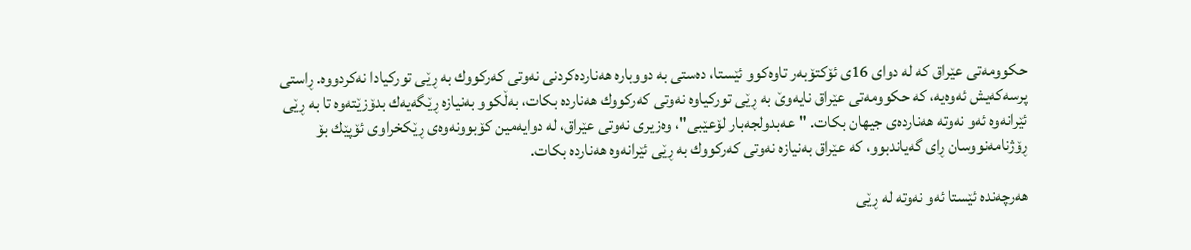حكوومه‌تى عێراق كه‌ له‌ دواى 16ى ئۆكتۆبه‌ر تاوه‌كوو ئێستا، ده‌ستى به‌ دووباره‌ هه‌نارده‌كردنى‌ نه‌وتى كه‌ركووك به‌ ڕێى توركيادا نه‌كردووه‌. ڕاستى پرسه‌كه‌یش ئه‌وه‌يه‌، كه‌ حكوومه‌تى عێراق نايه‌وێ به‌ ڕێى توركياوه‌ نه‌وتى كه‌ركووك هه‌نارده‌ بكات، به‌ڵكوو به‌نيازه‌ ڕێگه‌يه‌ك بدۆزێته‌وه‌ تا به‌ ڕێی ئێرانه‌وه‌ ئه‌و نه‌وته‌ هه‌نارده‌ى جيهان بكات. "عه‌بدولجه‌بار لۆعێبى"، وه‌زيرى نه‌وتى عێراق،‌ له‌ دوایه‌مين كۆبوونه‌وه‌ى ڕێكخراوى ئۆپێك بۆ ڕۆژنامه‌نووسان ڕای گه‌ياندبوو، كه‌ عێراق به‌نيازه‌ نه‌وتى كه‌ركووك به‌ ڕێى ئێرانه‌وه‌ هه‌نارده‌ بكات.

هه‌رچه‌نده‌ ئێستا‌ ئه‌و نه‌وته‌ له‌ ڕێى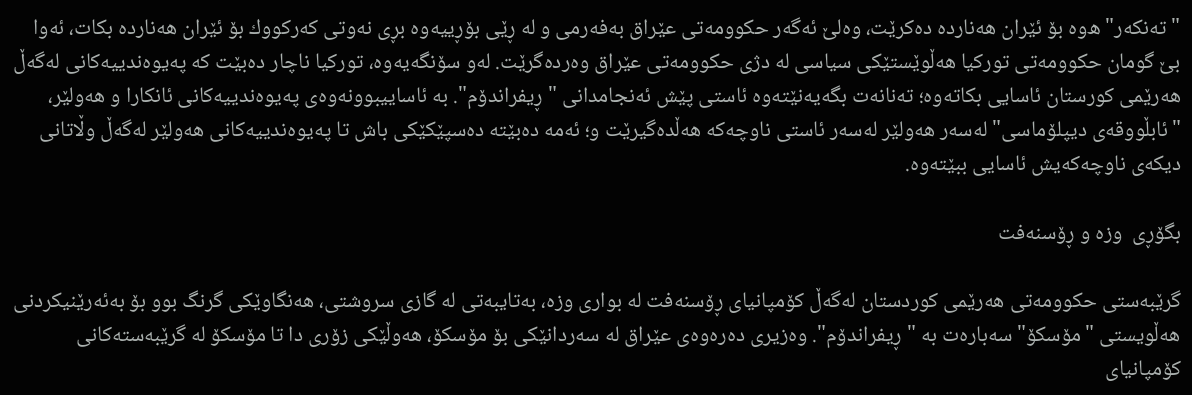"ته‌نكه‌ر"ه‌وه‌ بۆ ئێران هه‌نارده‌ ده‌كرێت، وه‌لێ ئه‌گه‌ر حكوومه‌تى عێراق به‌فه‌رمى و له‌ ڕێى بۆڕييه‌وه‌ بڕى نه‌وتى كه‌ركووك بۆ ئێران هه‌نارده‌ بكات، ئه‌وا بێ گومان حكوومه‌تى توركيا هه‌ڵوێستێكى سياسى له‌ دژى حكوومه‌تى عێراق وه‌رده‌گرێت. له‌و سۆنگه‌يه‌وه‌، توركيا ناچار ده‌بێت كه‌ په‌يوه‌ندييه‌كانى له‌گه‌ڵ هه‌رێمى كورستان ئاسايى بكاته‌وه‌؛ ته‌نانه‌ت بگه‌یه‌نێته‌وه‌ ئاستى پێش ئه‌نجامدانى "ڕيفراندۆم". به‌ ئاسايیبوونه‌وه‌ى په‌يوه‌ندييه‌كانى ئانكارا ‌و هه‌ولێر، "ئابڵووقه‌ى ديپلۆماسى" له‌سه‌ر هه‌ولێر له‌سه‌ر ئاستى ناوچه‌كه‌ هه‌ڵده‌گيرێت و؛‌ ئه‌مه‌ ده‌بێته‌ ده‌سپێكێكى باش تا په‌يوه‌ندييه‌كانى هه‌ولێر له‌گه‌ڵ وڵاتانى ديكه‌ى ناوچه‌كه‌یش ئاسايى ببێته‌وه‌.

بگۆڕى  وزه‌ و ڕۆسنه‌فت

گرێبه‌ستى حكوومه‌تی هه‌رێمى كوردستان له‌گه‌ڵ كۆمپانياى ڕۆسنه‌فت له‌ بوارى وزه‌، به‌تايبه‌تى له‌ گازى سروشتى، هه‌نگاوێكى گرنگ بوو بۆ به‌ئه‌رێنيكردنى هه‌ڵويستى "مۆسكۆ" سه‌باره‌ت به‌ "ڕيفراندۆم". وه‌زيرى ده‌ره‌وه‌ى عێراق له‌ سه‌ردانێكى بۆ مۆسكۆ، هه‌وڵێكى زۆرى دا تا مۆسكۆ له‌ گرێبه‌سته‌كانى كۆمپانياى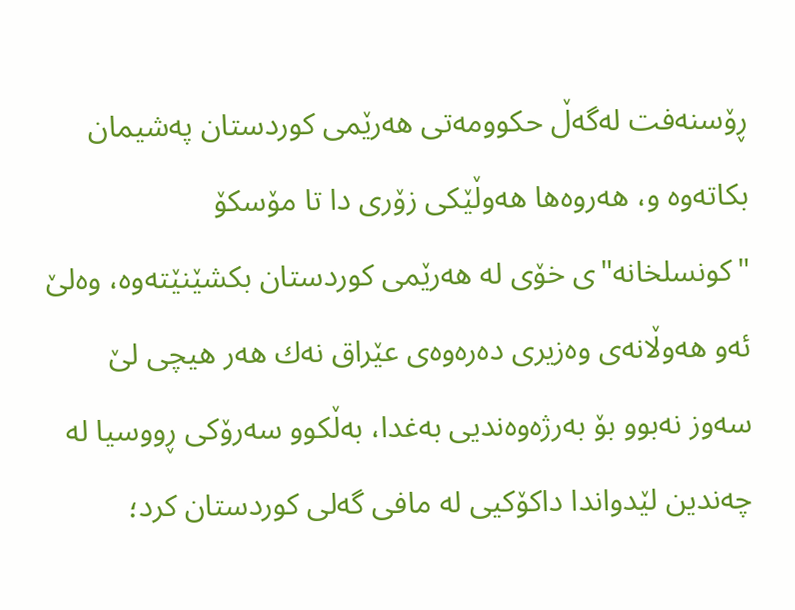ڕۆسنه‌فت له‌گه‌ڵ حكوومه‌تى هه‌رێمى كوردستان په‌شيمان بكاته‌وه‌ و، هه‌روه‌ها هه‌وڵێكى زۆرى دا تا مۆسكۆ "كونسلخانه"ى خۆى له‌ هه‌رێمى كوردستان بكشێنێته‌وه‌، وه‌لێ ئه‌و هه‌وڵانه‌ى وه‌زيرى ده‌ره‌وه‌ى عێراق نه‌ك هه‌ر هیچى لێ سه‌وز نه‌بوو بۆ به‌رژه‌وه‌ندیى به‌غدا، به‌ڵكوو سه‌رۆكى ڕووسيا له‌ چه‌ندين لێدواندا داكۆكیى له‌ مافى گه‌لى كوردستان كرد؛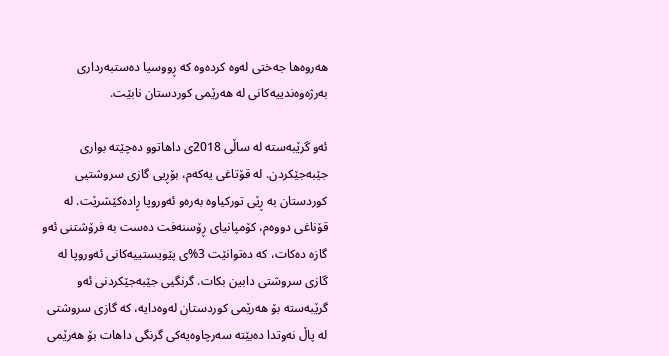هه‌روه‌ها جه‌ختى له‌وه‌ كرده‌وه‌ كه‌ ڕووسيا ده‌ستبه‌ردارى به‌رژه‌وه‌ندييه‌كانى له‌ هه‌رێمى كوردستان نابێت.

ئه‌و گرێبه‌سته‌ له‌ ساڵى 2018ى داهاتوو ده‌چێته‌ بوارى جێبه‌جێكردن. له‌ قۆتاغى يه‌كه‌م، بۆڕیى گازى سروشتیى كوردستان به ڕێى توركياوه‌ به‌ره‌و ئه‌وروپا ڕاده‌كێشرێت. له‌ قۆناغى دووه‌م، كۆمپانياى ڕۆسنه‌فت ده‌ست به‌ فرۆشتنى ئه‌و گازه ده‌كات، كه‌ ده‌توانێت 3%ی پێويستييه‌كانى ئه‌وروپا له‌ گازى سروشتى دابين بكات‌. گرنگیى جێبه‌جێكردنى ئه‌و گرێبه‌سته‌ بۆ هه‌رێمى كوردستان له‌وه‌دايه‌، كه‌ گازى سروشتى له‌ پاڵ نه‌وتدا ده‌بێته‌ سه‌رچاوه‌يه‌كى گرنگى داهات بۆ هه‌رێمى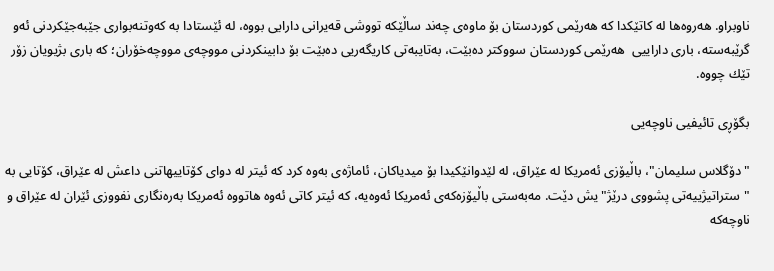ناوبراو. هه‌روه‌ها له‌ كاتێكدا كه‌ هه‌رێمى كوردستان بۆ ماوه‌ى چه‌ند ساڵێكه‌ تووشى قه‌يرانى دارايى بووه‌، له‌ ئێستا‌دا به‌ كه‌وتنه‌بوارى جێبه‌جێكردنى ئه‌و گرێبه‌سته‌،‌ بارى دارايیى  هه‌رێمى كوردستان سووكتر ده‌بێت، به‌تايبه‌تى كاريگه‌ریى ده‌بێت بۆ دابينكردنى مووچه‌ى مووچه‌خۆران؛ كه‌ بارى بژيويان زۆر تێك چووه‌.

بگۆڕى تائيفیى ناوچه‌يى

"دۆگلاس سليمان"، باڵیۆزى ئه‌مريكا له‌ عێراق، له‌ لێدوانێكیدا بۆ ميدياكان، ئاماژه‌ى به‌وه‌ كرد كه‌ ئيتر له‌ دواى كۆتايیهاتنى داعش له‌ عێراق، كۆتایی به‌ "ستراتيژيیه‌تى پشووی درێژ"یش دێت. مه‌به‌ستى باڵیۆزه‌كه‌ى ئه‌مريكا ئه‌وه‌يه،‌ كه‌ ئيتر كاتى ئه‌وه‌ هاتووه‌ ئه‌مريكا به‌ره‌نگارى نفووزى ئێران له‌ عێراق و ناوچه‌كه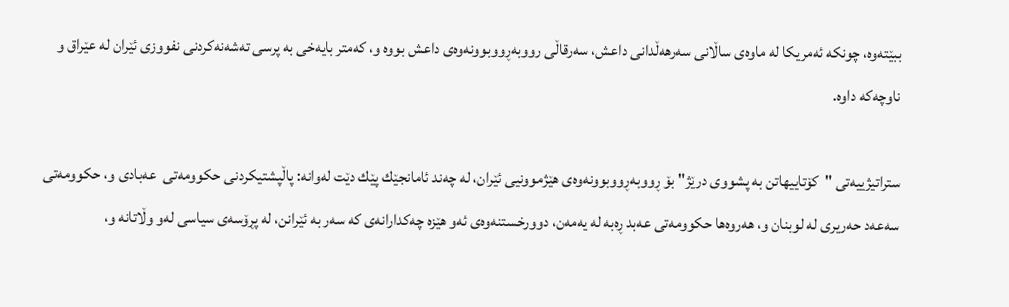ببێته‌وه‌‌، چونكه‌ ئه‌مريكا له‌ ماوه‌ى ساڵانى سه‌رهه‌ڵدانى داعش، سه‌رقاڵى رووبه‌ڕووبوونه‌وه‌‌ى داعش بووه و،‌ كه‌متر بايه‌خى به‌ پرسى ته‌شه‌نه‌كردنى نفووزى ئێران له‌ عێراق و ناوچه‌كه داوه‌‌.

ستراتيژييه‌تى "كۆتایيهاتن به‌ پشووى درێژ" بۆ ڕووبه‌ڕووبوونه‌وه‌ى هێژموونیى ئێران، له ‌چه‌ند ئامانجێك پێك دێت‌ له‌وانه‌: پاڵپشتيكردنى حكوومه‌تى ‌ عه‌بادى و، حكوومه‌تى سه‌عه‌د حه‌ريرى له‌ لوبنان و، هه‌روه‌ها حكوومه‌تى عه‌بد ڕه‌به له‌ يه‌مه‌ن، دوورخستنه‌وه‌ى ئه‌و هێزه‌ چه‌كدارانه‌ى كه‌ سه‌ر به‌ ئێرانن، له‌ پڕۆسه‌ى سياسى له‌و وڵاتانه‌ و،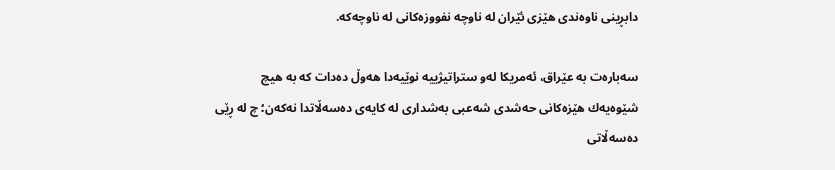دابڕينى ناوه‌ندى هێزى ئێران له‌ ناوچه‌ نفووزه‌كانى له‌ ناوچه‌كه‌.

سه‌باره‌ت به‌ عێراق، ئه‌مريكا له‌و ستراتيژييه‌ نوێيه‌دا هه‌وڵ ده‌دات كه‌ به‌ هیچ شێوه‌يه‌ك هێزه‌كانى حه‌شدى شه‌عبى به‌شدارى له‌ كايه‌ى ده‌سه‌ڵاتدا نه‌كه‌ن؛ چ له‌ ڕێى ده‌سه‌ڵاتى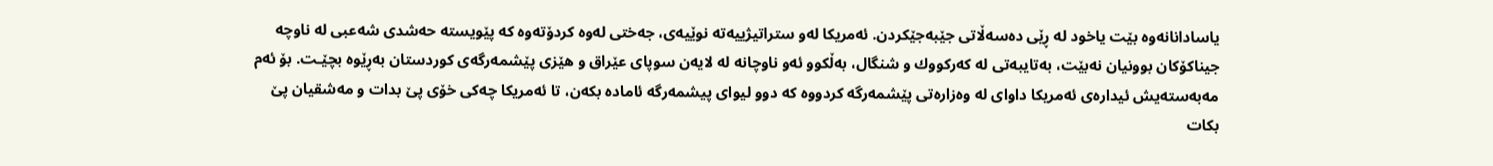ياسادانانه‌وه‌ بێت ياخود له‌ ڕێى ده‌سه‌ڵاتى جێبه‌جێكردن. ئه‌مريكا له‌و ستراتيژييه‌ته‌ نوێيه‌ى، جه‌ختى له‌وه‌ كردۆته‌وه‌ كه‌ پێويسته‌ حه‌شدى شه‌عبى له‌ ناوچه‌ جيناكۆكان بوونيان نه‌بێت، به‌تايبه‌تى له‌ كه‌ركووك و شنگال، به‌ڵكوو ئه‌و ناوچانه‌ له‌ لايه‌ن سوپاى عێراق و هێزى پێشمه‌رگه‌ى كوردستان به‌ڕێوه‌ بچێـت. بۆ ئه‌م مه‌به‌سته‌يش ئيداره‌ى ئه‌مريكا داواى له‌ وه‌زاره‌تى پێشمه‌رگه‌ كردووه‌ كه‌ دوو ليواى پيشمه‌رگه‌ ئاماده ‌بكه‌ن، تا ئه‌مريكا چه‌كى خۆى پێ بدات و مه‌شقيان پێ بكات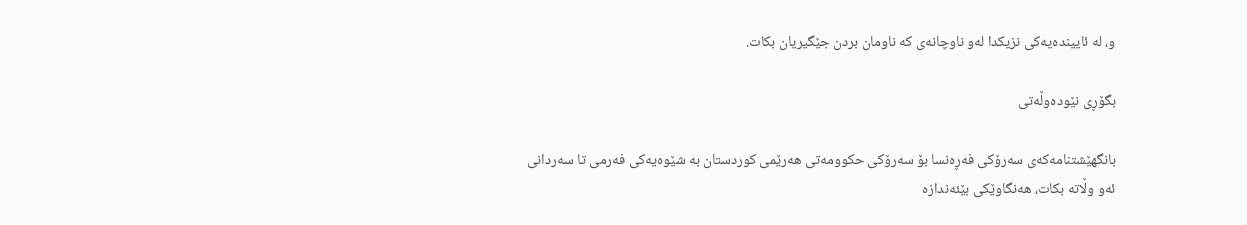و، له‌ ئایينده‌يه‌كى نزيكدا له‌و ناوچانه‌ى كه ‌ناومان بردن جێگيريان بكات.

بگۆڕى نێوده‌وڵه‌تى

بانگهێشتنامه‌كه‌ى سه‌رۆكى فه‌ڕه‌نسا بۆ سه‌رۆكى حكوومه‌تى هه‌رێمى كوردستان به‌ شێوه‌يه‌كى فه‌رمى تا سه‌ردانى ئه‌و وڵاته‌ بكات، هه‌نگاوێكى بێئه‌ندازه‌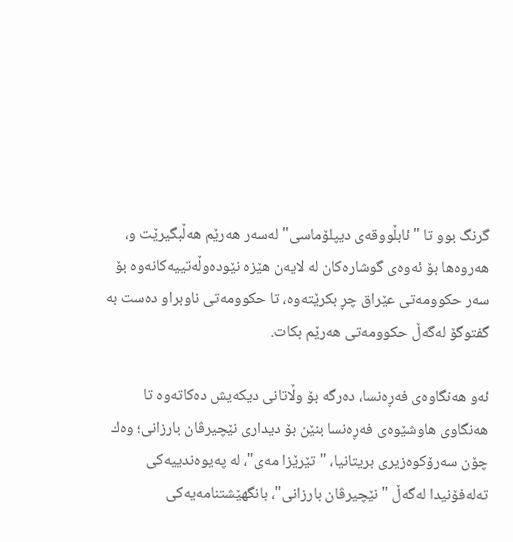گرنگ بوو تا "ئابڵووقه‌ى ديپلۆماسى" له‌سه‌ر هه‌رێم هه‌ڵبگيرێت و، هه‌روه‌ها بۆ ئه‌وه‌ى گوشاره‌كان له‌ لايه‌ن هێزه‌ نێوده‌وڵه‌تييه‌كانه‌وه‌ بۆ سه‌ر حكوومه‌تى عێراق چڕ بكرێته‌وه‌، تا حكوومه‌تى ناوبراو ده‌ست به‌ گفتوگۆ له‌گه‌ڵ حكوومه‌تى هه‌رێم بكات.

ئه‌و هه‌نگاوه‌ى فه‌ڕه‌نسا، ده‌رگه‌‌ بۆ وڵاتانى ديكه‌یش ده‌كاته‌وه تا هه‌نگاوى هاوشێوه‌ى فه‌ڕه‌نسا بنێن بۆ ديدارى نێچيرڤان بارزانى؛ وه‌‌ك چۆن سه‌رۆكوه‌زيرى بريتانيا، "تێرێزا مه‌ى"، له‌ په‌يوه‌ندييه‌كى ته‌له‌فۆنيدا له‌گه‌ڵ "نێچيرڤان بارزانى"، بانگهێشتنامه‌يه‌كى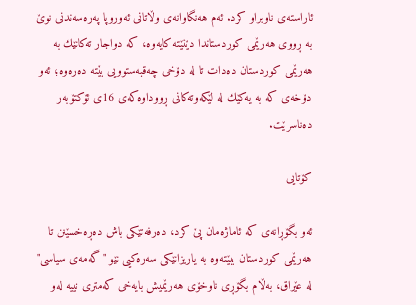ئاراسته‌ى ناوبراو كرد. ئه‌م هه‌نگاوانه‌ى وڵاتانى ئه‌وروپا په‌ره‌سه‌ندنى نوێ‌ به‌ ڕووى هه‌رێمى كوردستاندا دێنێته‌ كايه‌وه‌، كه‌ دواجار ته‌كانێك به‌ هه‌رێمى كوردستان ده‌دات تا له‌ دۆخى چه‌قبه‌ستوويى بێته‌ ده‌ره‌وه‌؛ ئه‌و دۆخه‌ى كه‌ به‌ يه‌كێك له‌ لێكه‌وته‌كانى ڕووداوه‌كه‌ى 16ى ئۆكتۆبه‌ر ده‌ناسرێت.

كۆتایى

ئه‌و بگۆڕانه‌ى كه‌ ئاماژه‌مان پێ كرد، ده‌رفه‌تێكى باش ده‌ڕه‌خسێنن تا هه‌رێمى كوردستان ببێته‌وه‌ به‌ ياريزانێكى سه‌ره‌كیى نێو "گه‌مه‌ى سياسى" له‌ عێراق، به‌ڵام بگۆڕى ناوخۆى هه‌رێميش بايه‌خى كه‌مترى نييه‌ له‌و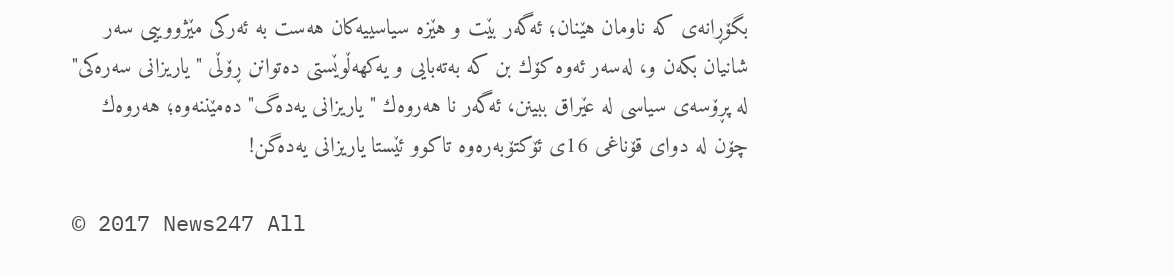بگۆڕانه‌ى كه‌ ناومان هێنان؛ ئه‌گه‌ر بێت و هێزه‌ سياسييه‌كان هه‌ست به‌ ئه‌ركى مێژوويیى سه‌ر شانيان بكه‌ن و، له‌سه‌ر ئه‌وه‌ كۆك بن كه‌ به‌ته‌بايى و يه‌كهه‌ڵوێستى ده‌توانن ڕۆڵى "ياريزانى سه‌ره‌كى" له‌ پڕۆسه‌ى سياسى له‌ عێراق ببينن، ئه‌گه‌ر نا هه‌روه‌ك "ياريزانى يه‌ده‌گ" ده‌مێننه‌وه‌؛ هه‌روه‌ك چۆن له‌ دواى قۆناغى 16ى ئۆكتۆبه‌ره‌وه‌ تاكوو ئێستا‌ ياريزانى يه‌ده‌گن!

© 2017 News247 All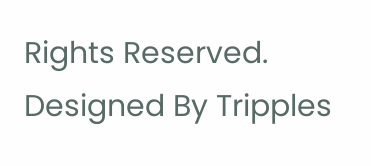Rights Reserved. Designed By Tripples